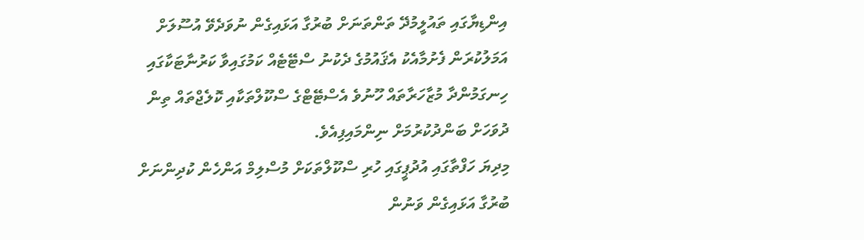އިންޑިޔާގައި ތައުލީމުދޭ ތަންތަނަށް ބުރުގާ އަޅައިގެން ނުވަދެވޭ އުސޫލަށް އަމަލުކުރަން ފެށުމާއެކު އެޤައުމުގެ ދެކުނު ސްޓޭޓެއް ކަމުގައިވާ ކަރުނާޓަކާގައި ހިނގަމުންދާ މުޒާހަރާތައް ހޫނުވެ އެސްޓޭޓްގެ ސްކޫލްތަކާއި ކޮލެޖްތައް ތިން ދުވަހަށް ބަންދުކުރުމަށް ނިންމައިފިއެވެ.
މިދިޔަ ހަފްތާގައި އުދުޕީގައި ހުރި ސްކޫލްތަކަށް މުސްލިމް އަންހެން ކުދިންނަށް ބުރުގާ އަޅައިގެން ވަނުން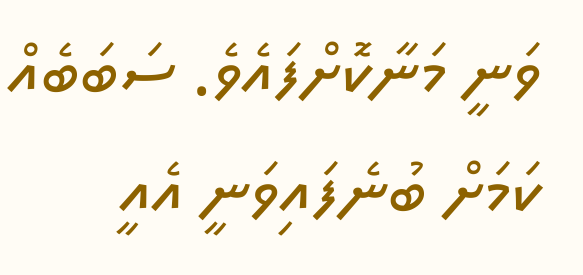ވަނީ މަނާކޮށްފައެވެ. ސަބަބެއް ކަމަށް ބުނެފައިވަނީ އެއީ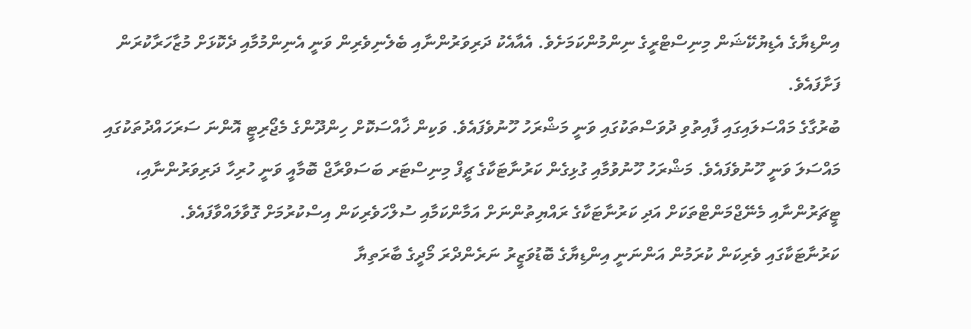އިންޑިޔާގެ އެޑިޔުކޭޝަން މިނިސްޓްރީގެ ނިންމުންކަމަށެވެ. އެއާއެކު ދަރިވަރުންނާއި ބެލެނިވެރިން ވަނީ އެނިންމުމާއި ދެކޮޅަށް މުޒާހަރާކުރަން ފަށާފައެވެ.
ބުރުގާގެ މައްސަލައިގައި ފާއިތުވި ދުވަސްތަކުގައި ވަނީ މަޝްރަހު ހޫނުވެފައެވެ. ވަކިން ޚާއްސަކޮށް ހިންދޫންގެ މެޖޯރިޓީ އޮންނަ ސަރަހައްދުތަކުގައި މައްސަލަ ވަނީ ހޫނުވެފައެވެ. މަޝްރަހު ހޫނުވުމާއި ގުޅިގެން ކަރުނާޓަކާގެ ޗީފް މިނިސްޓަރ ބަސަވްރާޖް ބޮމާއީ ވަނީ ހުރިހާ ދަރިވަރުންނާއި، ޓީޗަރުންނާއި މެނޭޖްމަންޓްތަކަށް އަދި ކަރުނާޓަކާގެ ރައްޔިތުންނަށް އަމާންކަމާއި ސުލްހަވެރިކަން އިސްކުރުމަށް ގޮވާލައްވާފައެވެ.
ކަރުނާޓަކާގައި ވެރިކަން ކުރަމުން އަންނަނީ އިންޑިޔާގެ ބޮޑުވަޒީރު ނަރެންދްރަ މޯދީގެ ބާރަތިޔާ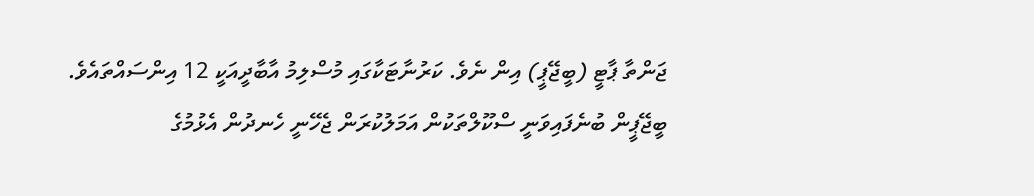ޖަންތާ ޕާޓީ (ބީޖޭޕީ) އިން ނެވެ. ކަރުނާޓަކާގައި މުސްލިމު އާބާދީއަކީ 12 އިންސައްތައެވެ.
ބީޖޭޕީން ބުނެފައިވަނީ ސްކޫލްތަކުން އަމަލުކުރަން ޖެހޭނީ ހެނދުން އެޅުމުގެ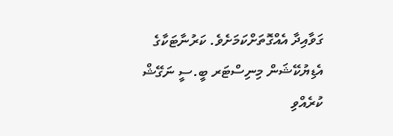ގަވާއިދާ އެއްގޮތަށްކަމަށެވެ. ކަރުނާޓަކާގެ އެޑިޔުކޭޝަން މިނިސްޓަރ ބީ.ސީ ނަގޭޝް ކުރެއްވި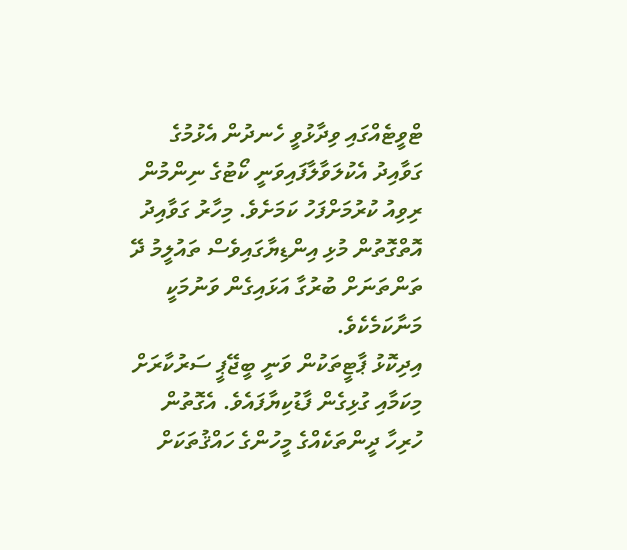ޓްވީޓެއްގައި ވިދާޅުވީ ހެނދުން އެޅުމުގެ ގަވާއިދު އެކުލަވާލާފައިވަނީ ކޯޓުގެ ނިންމުން ރިވިއު ކުރުމަށްފަހު ކަމަށެވެ. މިހާރު ގަވާއިދު އޮތްގޮތުން މުޅި އިންޑިޔާގައިވެސް ތައުލީމު ދޭ ތަންތަނަށް ބުރުގާ އަޅައިގެން ވަނުމަކީ މަނާކަމެކެވެ.
އިދިކޮޅު ޕާޓީތަކުން ވަނީ ބީޖޭޕީ ސަރުކާރަށް މިކަމާއި ގުޅިގެން ފާޑުކިޔާފައެވެ. އެގޮތުން ހުރިހާ ދީންތަކެއްގެ މީހުންގެ ހައްޤުތަކަށް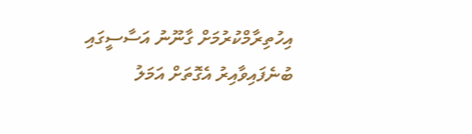އިހުތިރާމްކުރުމަށް ގާނޫނު އަސާސީގައި ބުނެފައިވާއިރު އެގޮތަށް އަމަލު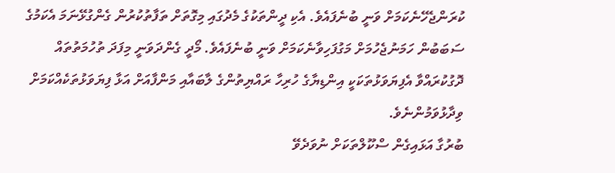ކުރަންޖެހޭނެކަމަށް ވަނީ ބުނެފައެވެ. އެކި ދީންތަކުގެ މެދުގައި މިގޮތަށް ތަފާތުކުރުން ގެންގުޅޭނަމަ އެކަމުގެ ސަބަބުން ހަމަނުޖެހުމަށް މަގުފަހިވާނެކަމަށް ވަނީ ބުނެފައެވެ. މޯދީ ގެންދަވަނީ މިފަދަ ތުހުމަތުތައް ދޮގުކުރައްވާ އެފިޔަވަޅުތަކަކީ އިންޑިޔާގެ ހުރިހާ ރައްޔިތުންގެ ލާބައާއި މަންފާއަށް އަޅާ ފިޔަވަޅުތަކެއްކަމަށް ވިދާޅުވަމުންނެވެ.
ބުރުގާ އަޅައިގެން ސްކޫލްތަކަށް ނުވަދެވޭ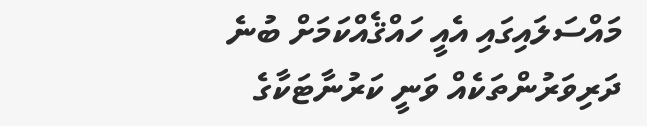މައްސަލައިގައި އެއީ ހައްޤެއްކަމަށް ބުނެ ދަރިވަރުންތަކެއް ވަނީ ކަރުނާޓަކާގެ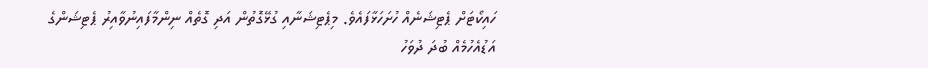ހައިކޯޓަށް ޕެޓިޝަނެއް ހުށަހަޅާފައެވެ. މިޕެޓިޝަނާއި ގުޅޭގޮތުން އަދި ގޮތެއް ނިންމާފައިނުވާއިރު ޕެޓިޝަންގެ އަޑުއެހުމެއް ބުދަ ދުވަހު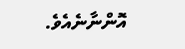އޮންނާނެއެވެ.